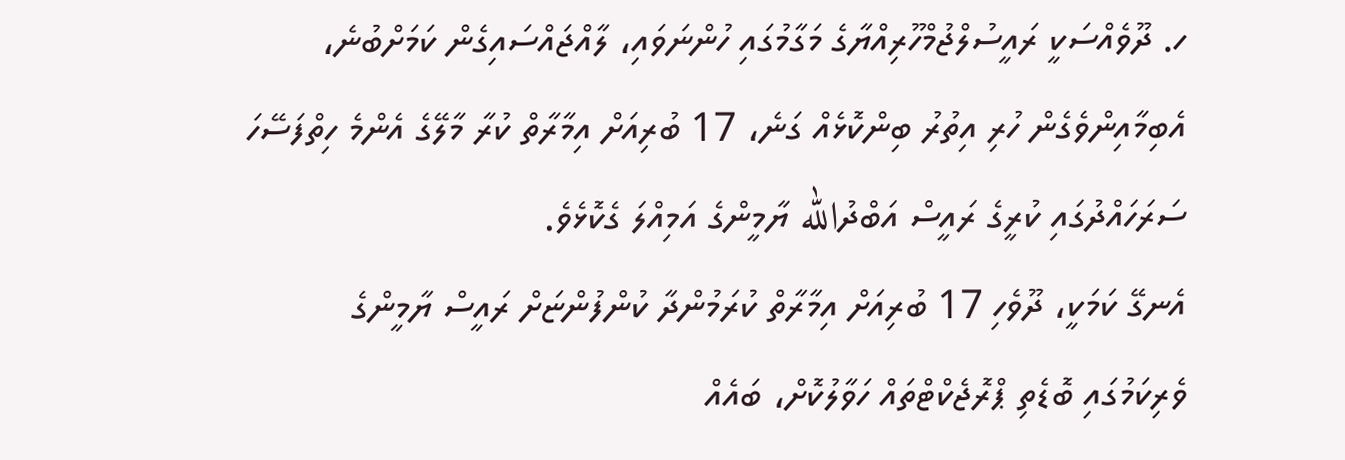ހ. ދޫވެއްސަކީ ރައީސުލްޖުމްހޫރިއްޔާގެ މަގާމުގައި ހުންނަވައި، ލާއްޖައްސައިގެން ކަމަށްބުނެ، އެބިމާއިންވެގެން ހުރި އިތުރު ބިންކޮޅެއް ގަނެ، 17 ބުރިއަށް އިމާރާތް ކުރާ މާލޭގެ އެންމެ ހިތްފަސޭހަ ސަރަހައްދުގައި ކުރީގެ ރައީސް އަބްދުالله ޔާމީންގެ އަމިއްލަ ގެކޮޅެވެ.
އެނގޭ ކަމަކީ، ދޫވެހި 17 ބުރިއަށް އިމާރާތް ކުރަމުންދާ ކުންފުންޏަށް ރައީސް ޔާމީންގެ ވެރިކަމުގައި ބޮޑެތި ޕްރޮޖެކްޓްތައް ހަވާލުކޮށް، ބައެއް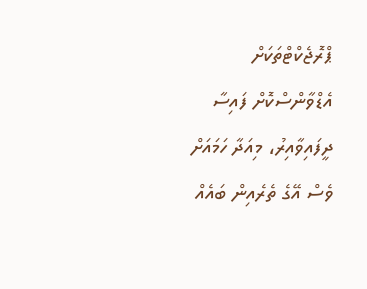ޕްރޮޖެކްޓްތަކަށް އެޑްވާންސްކޮށް ފައިސާ ދީފައިވާއިރު، މިއަދާ ހަމައަށް ވެސް އޭގެ ތެރެއިން ބައެއް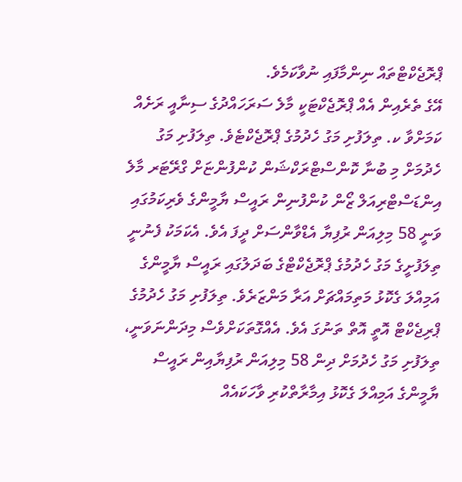ޕްރޮޖެކްޓްތައް ނިންމާފައި ނުވާކަމެވެ.
އޭގެ ތެރެއިން އެއް ޕްރޮޖެކްޓަކީ މާލެ ސަރަހައްދުގެ ސިނާއީ ރަށެއް ކަމަށްވާ ކ. ތިލަފުށި މަގު ހެދުމުގެ ޕްރޮޖެކްޓެވެ. ތިލަފުށި މަގު ހެދުމަށް މި ބުނާ ކޮންސްޓްރަކްޝަން ކުންފުންޏަށް ގްރޭޓަރ މާލެ އިންޑަސްޓްރިއަލް ޒޯން ކުންފުނިން ރައީސް ޔާމީންގެ ވެރިކަމުގައި ވަނީ 58 މިލިއަން ރުފިޔާ އެޑްވާންސަށް ދީފަ އެވެ. އެކަމަކު ފެނުނީ ތިލަފުށީގެ މަގު ހެދުމުގެ ޕްރޮޖެކްޓްގެ ބަދަލުގައި ރައީސް ޔާމީންގެ އަމިއްލަ ގެކޮޅު މަތިމައްޗަށް އަރާ މަންޒަރެވެ. ތިލަފުށި މަގު ހެދުމުގެ ޕްރިޖެކްޓް އޮތީ އޮތް ތަނުގަ އެވެ. އެއްގޮތަކަށްވެސް މިދަންނަވަނީ، ތިލަފުށި މަގު ހެދުމަށް ދިން 58 މިލިއަން ރުފިޔާއިން ރައީސް ޔާމީންގެ އަމިއްލަ ގެކޮޅު އިމާރާތްކުރި ވާހަކައެއް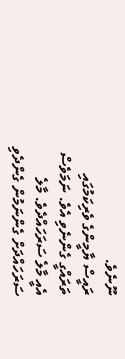ނޫނެވެ.
ރައީސް ޔާމީންގެ ވެރިކަމުގައި ތަރައްގީ ގެންނެވި އެވެ. ނަމަވެސް އެއީ މާލެ ސަރަހައްދެވެ. މާލެ ސަރަހައްދަށް ގެންނަމުން ގެންދެވި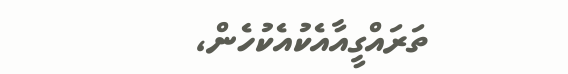ތަރައްގީއާއެކުއެކުހެން،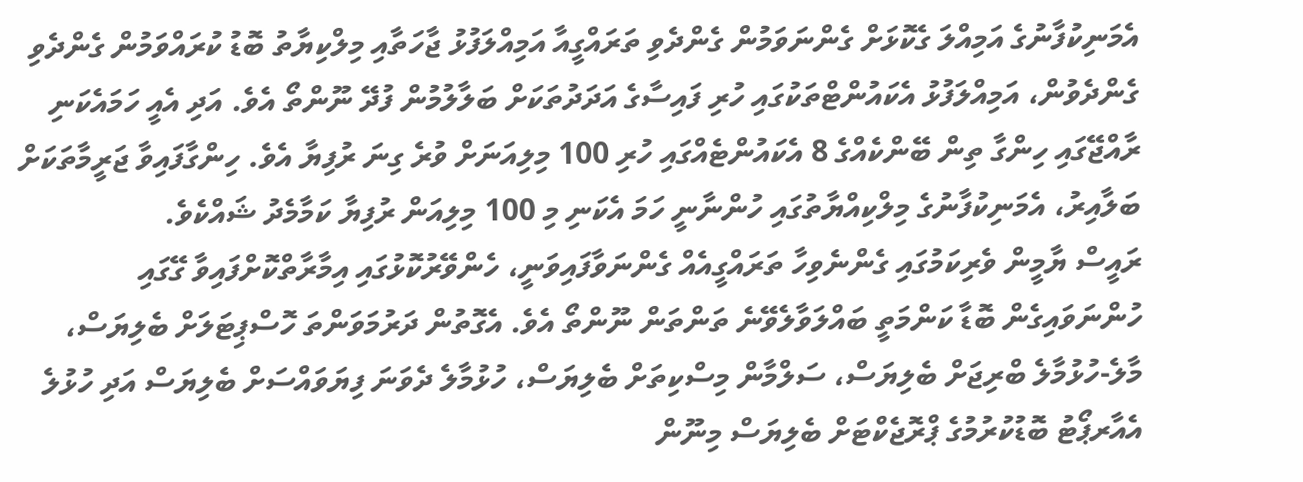އެމަނިކުފާނުގެ އަމިއްލަ ގެކޮޅަށް ގެންނަވަމުން ގެންދެވި ތަރައްގީއާ އަމިއްލަފުޅު ޖާހަތާއި މިލްކިޔާތު ބޮޑު ކުރައްވަމުން ގެންދެވި ގެންދެވުން، އަމިއްލަފުޅު އެކައުންޓްތަކުގައި ހުރި ފައިސާގެ އަދަދުތަކަށް ބަލާލުމުން ފުދޭ ނޫންތޯ އެވެ. އަދި އެއީ ހަމައެކަނި ރާއްޖޭގައި ހިންގާ ތިން ބޭންކެއްގެ 8 އެކައުންޓެއްގައި ހުރި 100 މިލިއަނަށް ވުރެ ގިނަ ރުފިޔާ އެވެ. ހިންގާފައިވާ ޖަރީމާތަކަށް ބަލާއިރު، އެމަނިކުފާނުގެ މިލްކިއްޔާތުގައި ހުންނާނީ ހަމަ އެކަނި މި 100 މިލިއަން ރުފިޔާ ކަމާމެދު ޝައްކެވެ.
ރައީސް ޔާމީން ވެރިކަމުގައި ގެންނެވިހާ ތަރައްގީއެއް ގެންނަވާފައިވަނީ، ހެންވޭރުކޮޅުގައި އިމާރާތްކޮށްފައިވާ ގޭގައި ހުންނަވައިގެން ބޮޑާ ކަންމަތީ ބައްލަވާލެވޭނެ ތަންތަން ނޫންތޯ އެވެ. އެގޮތުން ދަރުމަވަންތަ ހޮސްޕިޓަލަށް ބެލިޔަސް، މާލެ-ހުޅުމާލެ ބްރިޖަށް ބެލިޔަސް، ސަލްމާން މިސްކިތަށް ބެލިޔަސް، ހުޅުމާލެ ދެވަނަ ފިޔަވައްސަށް ބެލިޔަސް އަދި ހުޅުލެ އެއާރޕޯޓު ބޮޑުކުރުމުގެ ޕްރޮޖެކްޓަށް ބެލިޔަސް މިނޫން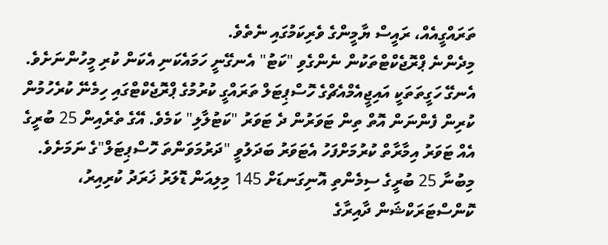ތަރައްގީއެއް، ރައީސް ޔާމީންގެ ވެރިކަމުގައި ނެތެވެ.
މިދެންނެ ޕްރޮޖެކްޓްތަކުން ނެންގެވި "ކަޓު" އެނގޭނީ ހަމައެކަނި އެކަން ކުރި މީހުންނަށެވެ. އެނގޭ ހަގީތަތަކީ އައިޖީއެމްއެޗްގެ ހޮސްޕިޓަލް ތަރައްގީ ކުރުމުގެ ޕްރޮޖެކްޓްގައި ހިމެނޭ ކުރެހުމުން ކުރިން ފެންނަން އޮތް ތިން ޓަވަރުން ދެ ޓަވަރު "ކަޓުލާލި" ކަމެވެ. އޭގެ ތެރެއިން 25 ބުރީގެ އެއް ޓަވަރު އިމާރާތް ކުރުމަށްފަހު އެޓަވަރު ބަދަލުވީ "ދަރުމަވަންތަ ހޮސްޕިޓަލް"ގެ ނަމަށެވެ. މިބުނާ 25 ބުރީގެ ސިމެންތި އޮނިގަނޑަށް 145 މިލިއަން ޑޮލަރު ޚަރަދު ކުރިއިރު، ކޮންސްޓަރަކްޝަން ދާއިރާގެ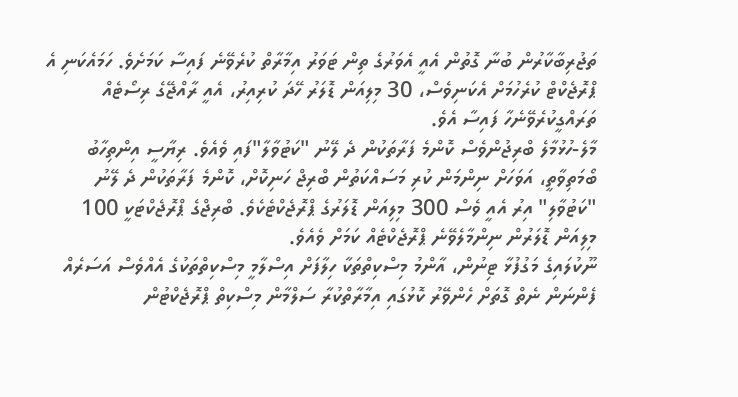ތަޖުރިބާކާރުން ބުނާ ގޮތުން އެއީ އެވަރުގެ ތިން ޓަވަރު އިމާރާތް ކުރެވޭނެ ފައިސާ ކަމަށެވެ. ހަމައެކަނި އެ ޕްރޮޖެކްޓް ކުރެހުމަށް އެކަނިވެސް، 30 މިލިއަން ޑޮލަރު ހޭދަ ކުރިއިރު، އެއީ ރާއްޖޭގެ ރިސޯޓެއް ތަރައްގީކުރެވޭނެހާ ފައިސާ އެވެ.
މާލެ-ހުޅުމާލެ ބްރިޖުންވެސް ކޮންމެ ފަރާތަކުން ދެ ލޭނު "ކަޓުވާލާ"ފައި ވެއެވެ. ރިޔާސީ އިންތިހާބު ބޯމަތިވާތީ، އަވަހަށް ނިންމަން ކުރި މަސައްކަތުން ބްރިޖް ހަނިކޮށް، ކޮންމެ ފަރާތަކުން ދެ ލޭނު "ކަޓުވާލި" އިރު އެއީ ވެސް 300 މިލިއަން ޑޮލަރުގެ ޕްރޮޖެކްޓެކެވެ. ބްރިޖްގެ ޕްރޮޖެކްޓަކީ 100 މިލިއަން ޑޮލަރުން ނިންމާލެވޭނެ ޕްރޮޖެކްޓެއް ކަމަށް ވެއެވެ.
ނޫކުލައިގެ މަގުފުޅާ ޓިނުން، އާންމު މިސްކިތްތަކާ ހިލާފަށް އިސްލާމީ މިސްކިތްތަކުގެ އެއްވެސް އަސަރެއް ފެންނަން ނެތް ގޮތަށް ހެންވޭރު ކޮޅުގައި އިމާރާތްކުރާ ސަލްމާން މިސްކިތް ޕްރޮޖެކްޓުން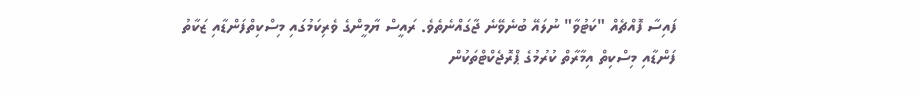ފައިސާ ފޮއްޗެއް "ކަޓުވާ" ނުލައޭ ބުނެވޭނެ ޖާގައްނެތެވެ. ރައީސް ޔާމީންގެ ވެރިކަމުގައި މިސްކިތްފަންޑާއި ޒަކާތު ފަންޑާއި މިސްކިތް އިމާރާތް ކުރުމުގެ ޕްރޮޖެކްޓްތަކުން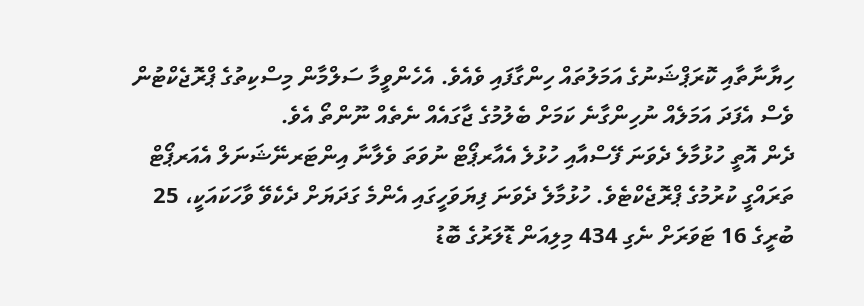ހިޔާނާތާއި ކޮރަޕްޝަނުގެ އަމަލުތައް ހިންގާފައި ވެއެވެ. އެހެންވީމާ ސަލްމާން މިސްކިތުގެ ޕްރޮޖެކްޓުން ވެސް އެފަދަ އަމަލެއް ނުހިންގާނެ ކަމަށް ބެލުމުގެ ޖާގައެއް ނެތެއް ނޫންތޯ އެވެ.
ދެން އޮތީ ހުޅުމާލެ ދެވަނަ ފޭސްއާއި ހުޅުލެ އެއާރޕޯޓް ނުވަތަ ވެލާނާ އިންޓަރނޭޝަނަލް އެއަރޕޯޓް ތަރައްގީ ކުރުމުގެ ޕްރޮޖެކްޓެވެ. ހުޅުމާލެ ދެވަނަ ފިޔަވަހީގައި އެންމެ ގަދަޔަށް ދެކެވޭ ވާހަކައަކީ، 25 ބުރީގެ 16 ޓަވަރަށް ނެގި 434 މިލިއަން ޑޮލަރުގެ ބޮޑު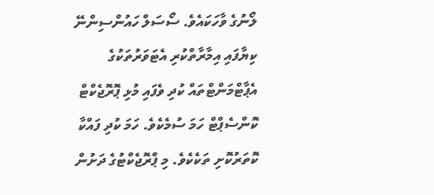ލޯނުގެ ވާހަކައެވެ. ސޯސަލް ހައުންސިންނޭ ކިޔާފައި އިމާރާތްކުރި އެޓަވަރުތަކުގެ އެޕާޓްމަންޓްތައް ކުދި ވެފައި މުޅި ޕޮރޮޖެކްޓް ކޮންސެޕްޓް ހަމަ ސުމެކެވެ. ހަމަ ކުދި ފައްކާ ކޮތަރުކޮށި ތަކެކެވެ. މި ޕްރޮޖެކްޓުގެ ދަށުން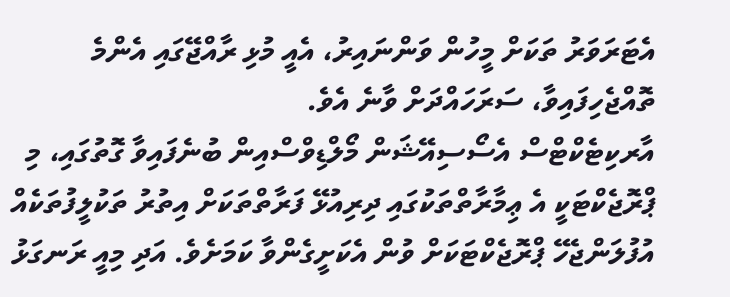އެޓަރަވަރު ތަކަށް މީހުން ވަންނައިރު، އެއީ މުޅި ރާއްޖޭގައި އެންމެ ތޮއްޖެހިފައިވާ، ސަރަހައްދަށް ވާނެ އެވެ.
އާރކިޓެކްޓްސް އެސޯސިއޭޝަން މޯލްޑިވްސްއިން ބުނެފައިވާ ގޮތުގައި، މި ޕްރޮޖެކްޓަކީ އެ ޢިމާރާތްތަކުގައި ދިރިއުޅޭ ފަރާތްތަކަށް އިތުރު ތަކުލީފުތަކެއް އުފުލަންޖެހޭ ޕްރޮޖެކްޓަކަށް ވުން އެކަށީގެންވާ ކަމަށެވެ. އަދި މިއީ ރަނގަޅު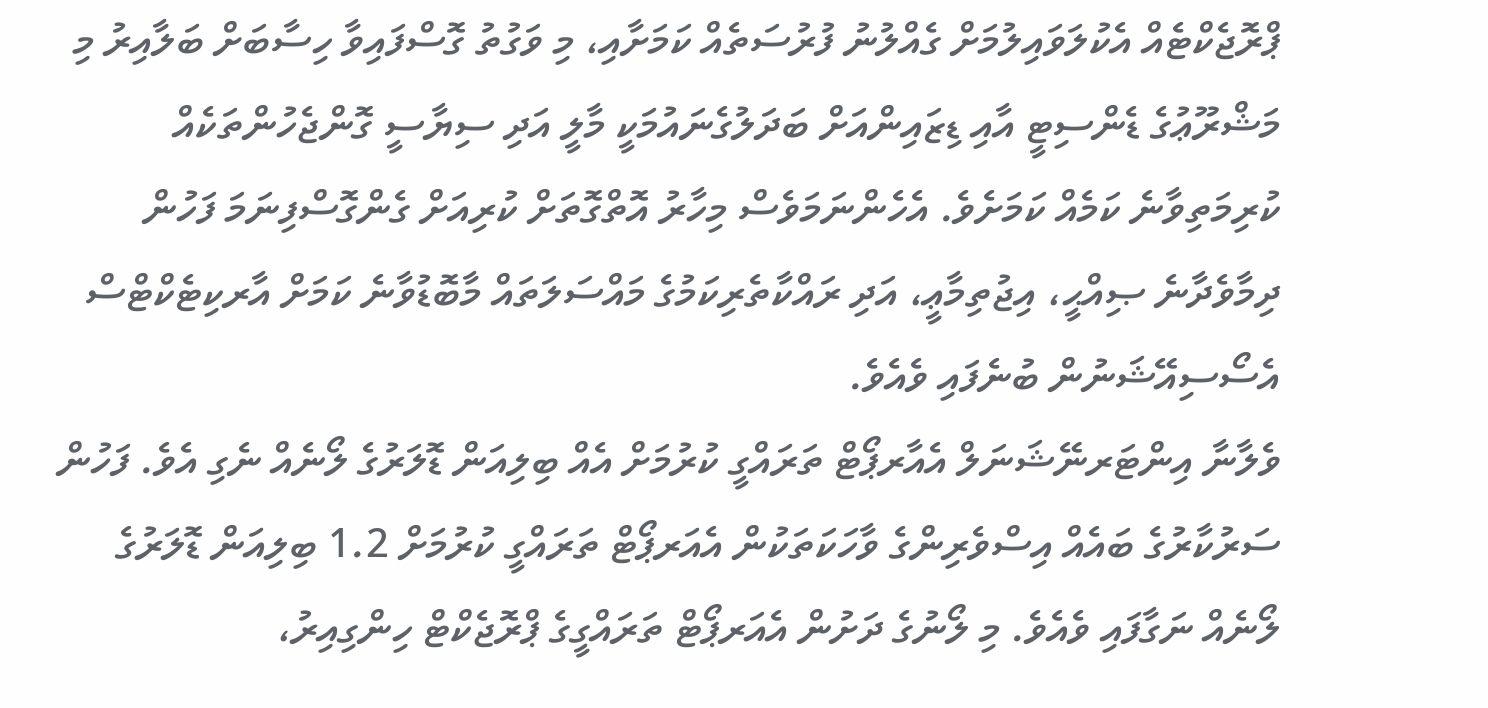ޕްރޮޖެކްޓެއް އެކުލަވައިލުމަށް ގެއްލުނު ފުރުސަތެއް ކަމަށާއި، މި ވަގުތު ގޮސްފައިވާ ހިސާބަށް ބަލާއިރު މި މަޝްރޫޢުގެ ޑެންސިޓީ އާއި ޑިޒައިންއަށް ބަދަލުގެނައުމަކީ މާލީ އަދި ސިޔާސީ ގޮންޖެހުންތަކެއް ކުރިމަތިވާނެ ކަމެއް ކަމަށެވެ. އެހެންނަމަވެސް މިހާރު އޮތްގޮތަށް ކުރިއަށް ގެންގޮސްފިނަމަ ފަހުން ދިމާވެދާނެ ޞިއްޙީ، އިޖުތިމާޢީ، އަދި ރައްކާތެރިކަމުގެ މައްސަލަތައް މާބޮޑުވާނެ ކަމަށް އާރކިޓެކްޓްސް އެސޯސިއޭޝަނުން ބުނެފައި ވެއެވެ.
ވެލާނާ އިންޓަރނޭޝަނަލް އެއާރޕޯޓް ތަރައްގީ ކުރުމަށް އެއް ބިލިއަން ޑޮލަރުގެ ލޯނެއް ނެގި އެވެ. ފަހުން ސަރުކާރުގެ ބައެއް އިސްވެރިންގެ ވާހަކަތަކުން އެއަރޕޯޓް ތަރައްގީ ކުރުމަށް 1.2 ބިލިއަން ޑޮލަރުގެ ލޯނެއް ނަގާފައި ވެއެވެ. މި ލޯނުގެ ދަށުން އެއަރޕޯޓް ތަރައްގީގެ ޕްރޮޖެކްޓް ހިންގިއިރު،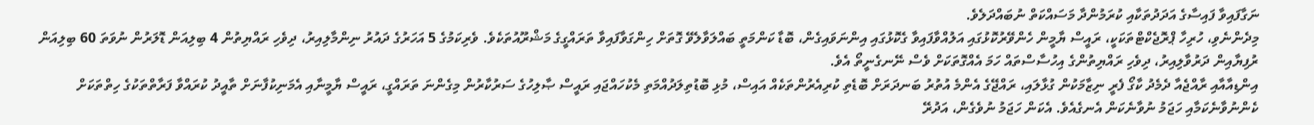ނަގާފައިވާ ފައިސާގެ އަދަދުތަކާއި ކުރަމުންދާ މަސައްކަތް ނުބައްދަލެވެ.
މިދެންނެވި، ހުރިހާ ޕްރޮޖެކްޓްތަކަކީ، ރައީސް ޔާމީން ހެންވޭރުކޮޅުގައި އަލުއްވާފައިވާ ގެކޮޅުގައި އިންނަވައިގެން، ބޮޑާ ކަންމަތީ ބައްލަވާލެވޭ ގޮތަށް ހިންގަވާފައިވާ ތަރައްގީގެ މަޝްރޫއުތަކެވެ. ވެރިކަމުގެ 5 އަހަރުގެ ދައުރު ނިންމާލިއިރު، ދިވެހި ރައްޔިތުން 4 ބިލިއަން ޑޮލަރުން ނުވަތަ 60 ބިލިއަން ރުފިޔާއިން ދަރުވާލިއިރު، ދިވެހި ރައްޔިތުންގެ އިހުސާސްތައް ހަމަ އެއްގޮތަކަށް ވެސް ނޭނގެނީތޯ އެވެ.
އިންޑިއާއާއި ރާއްޖެއާ ދެމެދު ކާގޯ ފެރީ ނިޒާމަކުން ގުޅާލައި، ރައްޖޭގެ އެންމެ އުތުރު ބަނދަރަށް ބޮޑެތި ކުރިއެރުންތަކެއް އައިސް، މުޅި ބޮޑުތިލަދުއްމަތި މެކުހައްޖައި ރައީސް ޞާލިހުގެ ސަރުކާރުން މިގެންނަ ތަރައްގީ، ރައީސް ޔާމީނާއި އެމަނިކުފާނަށް ތާއީދު ކުރައްވާ ފަރާތްތަކުގެ ހިތްތަކަށް ކެންނުވާނެކަމާއި ހަޖަމު ނުވާނެކަން އެނގެއެވެ. އެކަން ހަޖަމު ނުވެގެން، އަދުރޭ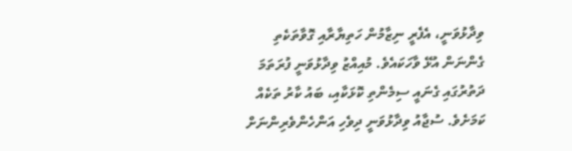ވިދާޅުވަނީ، އެފެރީ ނިޒާމުން ހަތިޔާރާއި ގޮވާތަކެތި ގެންނަން އުޅޭ ވާހަކައެވެ. މުއިއްޒު ވިދާޅުވަނީ ފުރަތަމަ ދަތުރުގައި ގެނައީ ސިމެންތި ކޮޅަކާއި، ބައު ކާރު ތަކެއް ކަމަށެވެ. ސުޖާއު ވިދާޅުވަނީ ދިވެހި އަންހެންވެރިންނަށް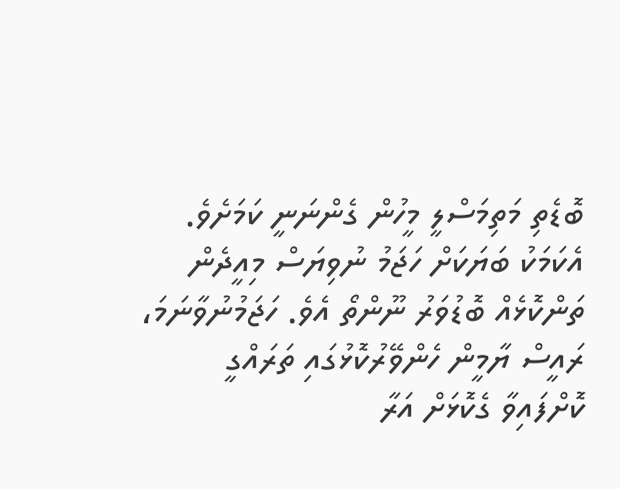ބޮޑެތި މަތިމަސްލީ މީހުން ގެންނަނީ ކަމަށެވެ. އެކަމަކު ބަޔަކަށް ހަޖަމު ނުވިޔަސް މިއީދެން ތަންކޮޅެއް ބޮޑުވަރު ނޫންތޯ އެވެ. ހަޖަމުނުވާނަމަ، ރައީސް ޔާމީން ހެންވޭރުކޮޅުގައި ތަރައްގީ ކޮށްފައިވާ ގެކޮޅަށް އަރާ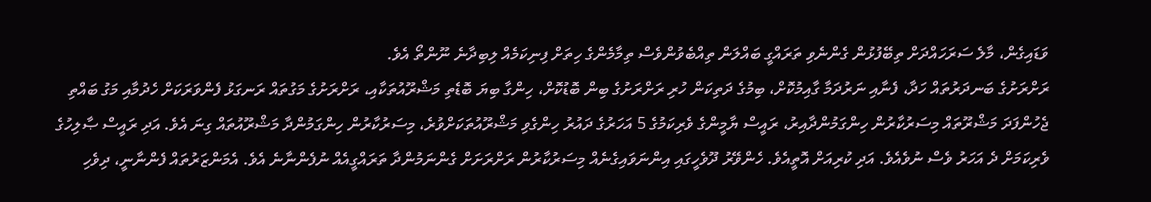ވަޑައިގެން، މާލެ ސަރަހައްދަށް ތިބޭފުޅުން ގެންނެވި ތަރައްގީ ބައްލަން ތިއްބެވުންވެސް ތިމާމެންގެ ހިތަށް ފިނިކަމެއް ލިބިދާނެ ނޫންތޯ އެވެ.
ރަށްރަށުގެ ބަނދަރުތައް ހަދާ، ފެނާއި ނަރުދަމާ ގާއިމުކޮށް، ބިމުގެ ދަތިކަން ހުރި ރަށްރަށުގެ ބިން ބޮޑުކޮށް، ހިންގާ ބިޔަ ބޮޑެތި މަޝްރޫއުތަކާއި، ރަށްރަށުގެ މަގުތައް ރަނގަޅު ފެންވަރަކަށް ހެދުމާއި މަގު ބައްތި ޖެހުންފަދަ މަޝްރޫތައް މިސަރުކާރުން ހިންގަމުންދާއިރު، ރައީސް ޔާމީންގެ ވެރިކަމުގެ 5 އަހަރުގެ ދައުރު ހިންގެވި މަޝްރޫއުތަކަށްވުރެ، މިސަރުކާރުން ހިންގަމުންދާ މަޝްރޫއުތައް ގިނަ އެވެ. އަދި ރައީސް ޞާލިހުގެ ވެރިކަމަށް ދެ އަހަރު ވެސް ނުވެއެވެ. އަދި ކުރިއަށް އޮތީއެވެ. ހެންވޭރު ދޫވެހީގައި އިންނަވައިގެނެއް މިސަރުކާރުން ރަށްރަށަށް ގެންނަމުންދާ ތަރައްގީއެއް ނުފެންނާނެ އެވެ. އެމަންޒަރުތައް ފެންނާނީ، ދިވެހި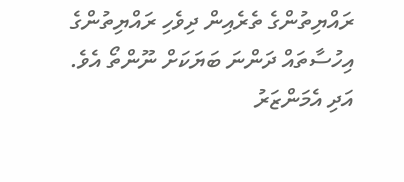ރައްޔިތުންގެ ތެރެއިން ދިވެހި ރައްޔިތުންގެ އިހުސާތައް ދަންނަ ބަޔަކަށް ނޫންތޯ އެވެ. އަދި އެމަންޒަރު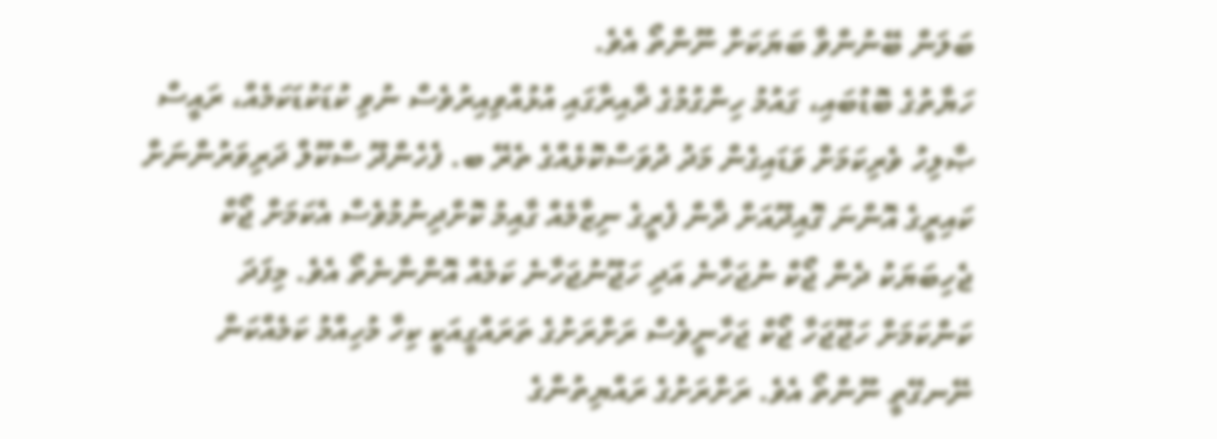ބަލަން ބޭނުންވާ ބަޔަކަށް ނޫންތޯ އެވެ.
ހަޔާތުގެ ބޮޑުބައި، ގައުމު ހިންގުމުގެ ދާއިރާގައި އުޅުއްވިއިރުވެސް ނުވި ކުޑަކުޑަކަމެއް، ރައީސް ޞާލިހު ވެރިކަމަށް ވަޑައިގެން މަދު ދުވަސްކޮޅެއްގެ ތެރޭ ބ. ފެހެންދޫ ސްކޫލް ދަރިވަރުންނަށް ކައިރީގެ އޮންނަ ގޮއިދޫއަށް ދާން ފެރީގެ ނިޒާމެއް ގާއިމު ކޮށްދިނުމުވެސް އެކަމަށް ޖޯކް ޖެހިބަޔަކު ދެން ޖޯކް ނުޖަހާނެ އަދި ހަޖޫނުޖަހާނެ ކަމެއް އޮންނާނެތޯ އެވެ. މިފަދަ ކަންކަމަށް ހަޖޫޖަހާ ޖޯކް ޖަހާނީވެސް ރަށްރަށުގެ ތަރައްގީއަކީ ކިހާ މުހިއްމު ކަމެއްކަން ނޭނގޭތީ ނޫންތޯ އެވެ. ރަށްރަށުގެ ރައްޔިތުންގެ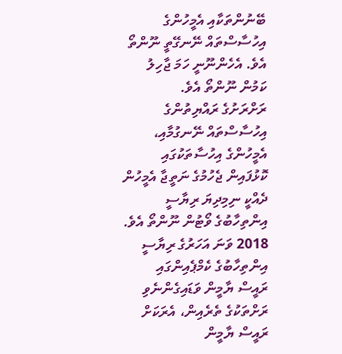ބޭނުންތަކާއި އެމީހުންގެ އިހުސާސްތައް ނޭނގޭތީ ނޫންތޯ އެވެ. އެހެންނޫނީ ހަމަ ޖާހިލު ކަމުން ނޫންތޯ އެވެ.
ރަށްރަށުގެ ރައްޔިތުންގެ އިހުސާސްތައް ނޭނގުމާއި، އެމީހުންގެ އިހުސާތަކުގައި ކޮޅުފައިން ޖެހުމުގެ ނަތީޖާ އެމީހުން ދެއްކީ ނިމިދިޔަ ރިޔާސީ އިންތިހާބުގެ ވޯޓުން ނޫންތޯ އެވެ. 2018 ވަނަ އަހަރުގެ ރިޔާސީ އިންތިހާބުގެ ކެމްޕެއިންގައި ރައީސް ޔާމީން ވަޑައިގެންނެވި ރަށްތަކުގެ ތެރެއިން، އެރަކަށް ރައީސް ޔާމީން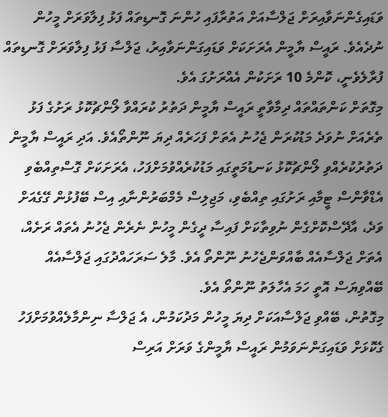ވަޑައިގެންނަވާއިރަށް ޖަލްސާއަށް އަތުރާފައި ހުންނަ ގޮނޑިތައް ފަޅު ފިލާވަރަށް މީހުން ނުދެއެވެ. ރައީސް ޔާމީން އެރަށަކަށް ވަޑައިގަންނަވާއިރު، ޖަލްސާ ފަޅު ފިލާވަރަށް ގޮނޑިތައް ފުރާލެވެނީ، ކޮންމެ 10 ރަށަކުން އެއްރަށުގަ އެވެ.
މިގޮތަށް ކަންތައްތައް ދިމާވާތީ ރައީސް ޔާމީން ދަތުރު ކުރައްވާ ލޯންޗުކޮޅު ރަށުގެ ފަޅު ތެރެއަށް ނުވަދެ މަޑުކުރަން ޖެހުނު އެތަށް ފަހަރެއް ދިޔަ ނޫންތޯއެވެ. އަދި ރައީސް ޔާމީން ދަތުރުކުރެއްވި ލޯންޗުކޮޅު ކަނޑުމަތީގައި މަޑުކުރެއްވުމަށްފަހު، އެރަށަކަށް ގޮސްތިއްބެވި އެޑްވާންސް ޓީމާއި ރަށުގައި ތިއްބެވި، މަޖިލިސް މެމްބަރުންނާއި އިސް ބޭފުޅުން ގޭގެއަށް ވަދެ، އާދޭސްކޮށްގެން ނުވިތާކަށް ފައިސާ ދީގެން މީހުން ނެރެން ޖެހުނު އެތައް ރަށެއް، އެތަށް ޖަލްސާއެއް ބާއްވަންޖެހުނު ނޫންތޯ އެވެ. މާލެ ސަރަހައްދުގައި ޖަލްސާއެއް ބޭއްވިޔަސް އޮތީ ހަމަ އެހާލަތު ނޫންތޯ އެވެ.
މިގޮތުން، ބޭއްވި ޖަލްސާއަކަށް ދިޔަ މީހުން މަދުކަމުން، އެ ޖަލްސާ ނިންމާލެއްވުމަށްފަހު ގެކޮޅަށް ވަޑައިގަންނަވަމުން ރައީސް ޔާމީންގެ ވަރަށް އަރިސް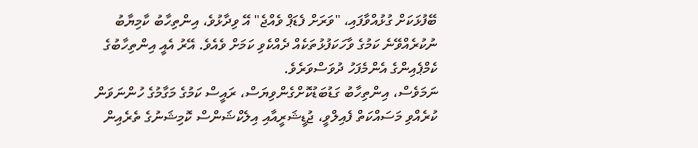ބޭފުޅަކަށް ގުޅުއްވާފައި، "ވަރަށް ފެޑަޕް ވެއްޖެ" އޭ ވިދާޅުވެ، އިންތިހާބު ކާމިޔާބު ނުކުރެއްވޭނެ ކަމުގެ ވާހަކަފުޅުތަކެއް ދެއްކެވި ކަމަށް ވެއެވެ. އޭރު އެއީ އިންތިހާބުގެ ކެމްޕެއިންގެ އެންމެފަހު ދުވަސްވަރެވެ.
ނަމަވެސް، އިންތިހާބު ގަޑުބަޑުކޮށްގެންވިޔަސް، ރައީސް ކަމުގެ މަގާމުގެ ހުންނަވަން ކުރެއްވި މަސައްކަތް ފެއިލްވީ، ޖުޑީޝަރީއާއި އިލެކްޝަންސް ކޮމިޝަނުގެ ތެރެއިން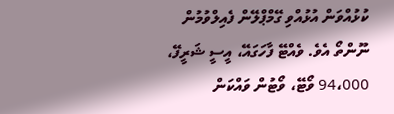ކުޅުއްވަން އުޅުއްވި ގޭމްޕްލޭން ފެއިލްވުމުން ނޫންތޯ އެވެ. ވެއްޓޭ ފާހަގައޭ، އީސީ ޝަރީފޭ، 94،000 ވޯޓޭ، ވޯޓުން ވައްކަން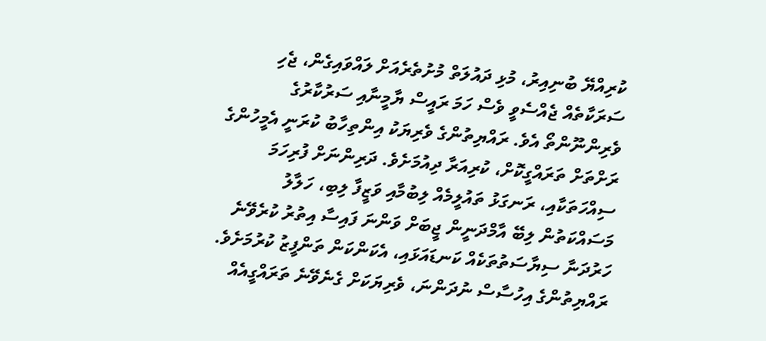ކުރިއްޔޭ ބުނިއިރު، މުޅި ދައުލަތް މުށުތެރެއަށް ލައްވައިގެން، ޖެހި ސަރަކާތެއް ޖެއްސެވީ ވެސް ހަމަ ރައީސް ޔާމީނާއި ސަރުކާރުގެ ވެރިންނޫންތޯ އެވެ. ރައްޔިތުންގެ ވެރިޔަކު އިންތިހާބު ކުރަނީ އެމީހުންގެ ރަށްތަށް ތަރައްގީކޮށް، ކުރިއަރާ ދިއުމަށެވެ. ދަރިންނަށް ފުރިހަމަ ސިއްހަތަކާއި، ރަނގަޅު ތައުލީމެއް ލިބުމާއި ވަޒީފާ ލިބި، ހަލާލު މަސައްކަތުން ލިބޭ އާމްދަނީން ޖީބަށް ވަންނަ ފައިސާ އިތުރު ކުރެވޭނެ ހަރުދަނާ ސިޔާސަތުތަކެއް ކަނޑައަޅައި، އެކަންކަން ތަންފީޒު ކުރުމަށެވެ. ރައްޔިތުންގެ އިހުސާސް ނުދަންނަ، ވެރިޔަކަށް ގެނެވޭނެ ތަރައްގީއެއް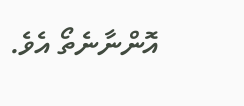އޮންނާނެތޯ އެވެ.